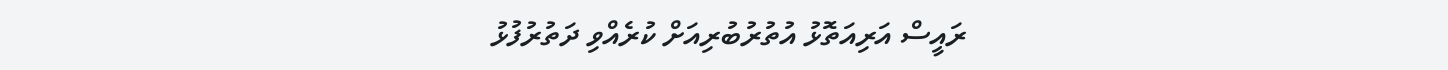ރައީސް އަރިއަތޮޅު އުތުރުބުރިއަށް ކުރެއްވި ދަތުރުފުޅު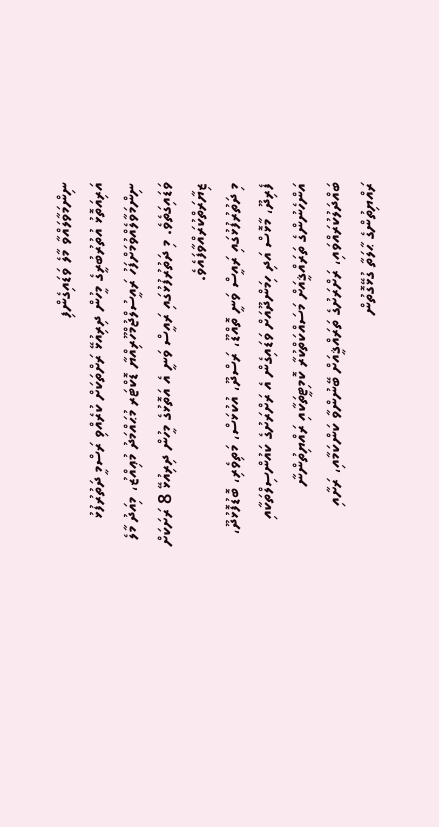ނިންމަވާލައްވާ މާލެ ވަޑައިގެންފި
އަރިއަތޮޅު އުތުރުބުރީގެ މީހުން ދިރިއުޅޭ ރަށްތަކަށް ކުރެއްވި ރަސްމީ ދަތުރުފުޅު ނިންމަވާލެއްވުމަށްފަހު ރައީސުލްޖުމްހޫރިއްޔާ ޑޮކްޓަރ މުޙައްމަދު މުޢިއްޒު، މިއަދު މާލެ ވަޑައިގަތެވެ. މި ދަތުރުފުޅުގައި ރައީސް ވަނީ އެ އަތޮޅުގެ މީހުން ދިރިއުޅޭ 8 ރަށަކަށް ޒިޔާރަތްކުރައްވާފައެވެ.
މި ދަތުރުފުޅުގައި ރައީސް ވަނީ ތޮއްޑޫ، ރަސްދޫ، އުކުޅަސް، މަތިވެރި، ބޮޑުފޮޅުދޫ، ފެރިދޫ، މާޅޮސް އަދި ހިމަންދޫއަށް ވަޑައިގެން އެ ރަށްރަށުގެ ކައުންސިލްތަކާއި އަންހެނުންގެ ތަރައްޤީއަށް މަސައްކަތްކުރާ ކޮމިޓީތަކާއި ރައްޔިތުންނާ ބައްދަލުކުރައްވައި، ރަށްރަށުގެ ތަރައްޤީއަށް ބޭނުންވާ ކަންކަމާއި، ރަށާއި ރައްޔިތުންގެ ޙާލަތާ ގުޅޭގޮތުން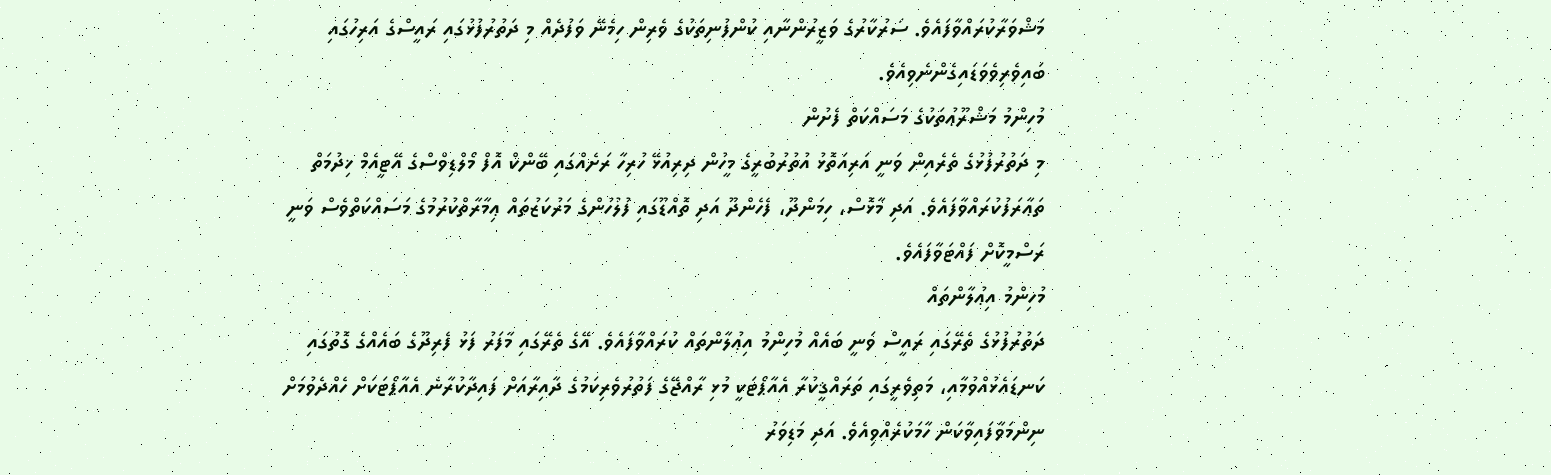މަޝްވަރާކުރައްވާފައެވެ. ސަރުކާރުގެ ވަޒީރުންނާއި ކުންފުނިތަކުގެ ވެރިން ހިމެނޭ ވަފުދެއް މި ދަތުރުފުޅުގައި ރައީސްގެ އަރިހުގައި ބައިވެރިވެވަޑައިގެންނެވިއެވެ.
މުހިންމު މަޝްރޫޢުތަކުގެ މަސައްކަތް ފެށުން
މި ދަތުރުފުޅުގެ ތެރެއިން ވަނީ އަރިއަތޮޅު އުތުރުބުރީގެ މީހުން ދިރިއުޅޭ ހުރިހާ ރަށެއްގައި ބޭންކް އޮފް މޯލްޑިވްސްގެ އޭޓީއެމް ޚިދުމަތް ތަޢާރަފުކުރައްވާފައެވެ. އަދި މާޅޮސް، ހިމަންދޫ، ފެހެންދޫ އަދި ތޮއްޑޫގައި ފުލުހުންގެ މަރުކަޒުތައް ޢިމާރާތްކުރުމުގެ މަސައްކަތްވެސް ވަނީ ރަސްމީކޮށް ފައްޓަވާފައެވެ.
މުހިންމު އިޢުލާންތައް
ދަތުރުފުޅުގެ ތެރޭގައި ރައީސް ވަނީ ބައެއް މުހިންމު އިޢުލާންތައް ކުރައްވާފައެވެ. އޭގެ ތެރޭގައި މާފަރު ފަޅު ފެރިދޫގެ ބައެއްގެ ގޮތުގައި ކަނޑައެޅުއްވުމާއި، މަތިވެރީގައި ތަރައްޤީކުރާ އެއާޕޯޓަކީ މުޅި ރާއްޖޭގެ ފަތުރުވެރިކަމުގެ ދާއިރާއަށް ފައިދާކުރާނެ އެއާޕޯޓަކަށް ހެއްދެވުމަށް ނިންމަވާފައިވާކަން ހާމަކުރެއްވިއެވެ. އަދި މަޑިވަރު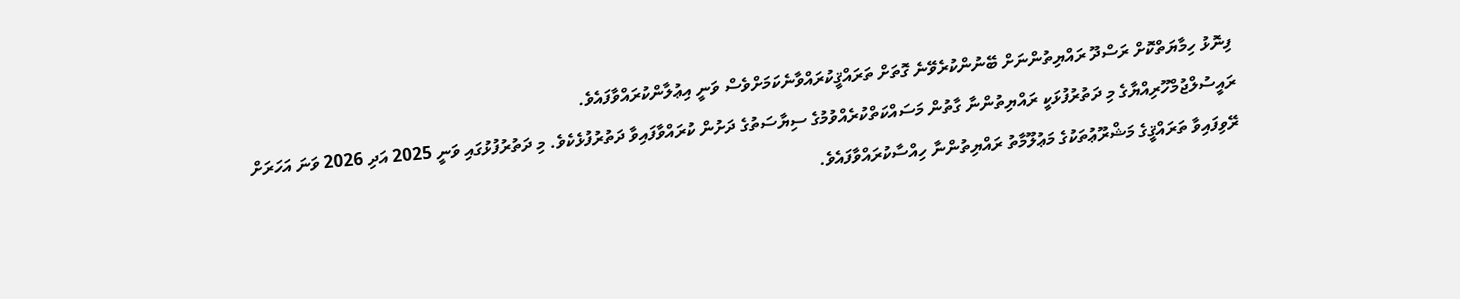ފިނޮޅު ހިމާޔަތްކޮށް ރަސްދޫ ރައްޔިތުންނަށް ބޭނުންކުރެވޭނެ ގޮތަށް ތަރައްޤީކުރައްވާނެކަމަށްވެސް ވަނީ އިޢުލާންކުރައްވާފައެވެ.
ރައީސުލްޖުމްހޫރިއްޔާގެ މި ދަތުރުފުޅަކީ ރައްޔިތުންނާ ގާތުން މަސައްކަތްކުރެއްވުމުގެ ސިޔާސަތުގެ ދަށުން ކުރައްވާފައިވާ ދަތުރުފުޅެކެވެ. މި ދަތުރުފުޅުގައި ވަނީ 2025 އަދި 2026 ވަނަ އަހަރަށް ރޭވިފައިވާ ތަރައްޤީގެ މަޝްރޫޢުތަކުގެ މަޢުލޫމާތު ރައްޔިތުންނާ ހިއްސާކުރައްވާފައެވެ.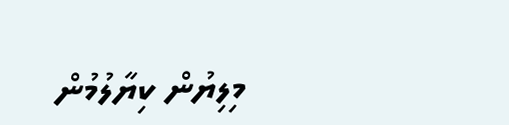މިލިޔުން ކިޔާލުމުން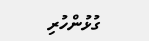ގުޅުންހުރި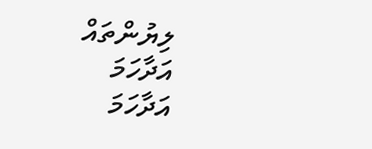ލިޔުންތައް
އަދާހަމަ
އަދާހަމަ